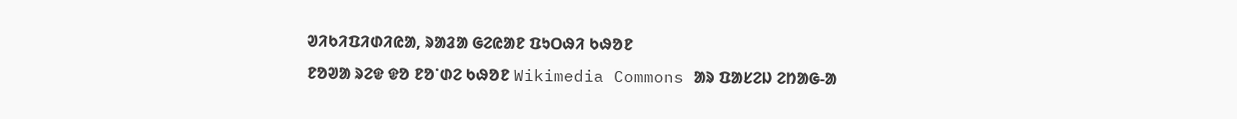ᱣᱤᱠᱤᱯᱤᱰᱤᱭᱟ, ᱨᱟᱲᱟ ᱜᱮᱭᱟᱱ ᱯᱩᱛᱷᱤ ᱠᱷᱚᱱ
ᱱᱚᱣᱟ ᱨᱮᱫ ᱫᱚ ᱱᱚᱸᱰᱮ ᱠᱷᱚᱱ Wikimedia Commons ᱟᱨ ᱯᱟᱥᱮᱡ ᱮᱴᱟᱜ-ᱟ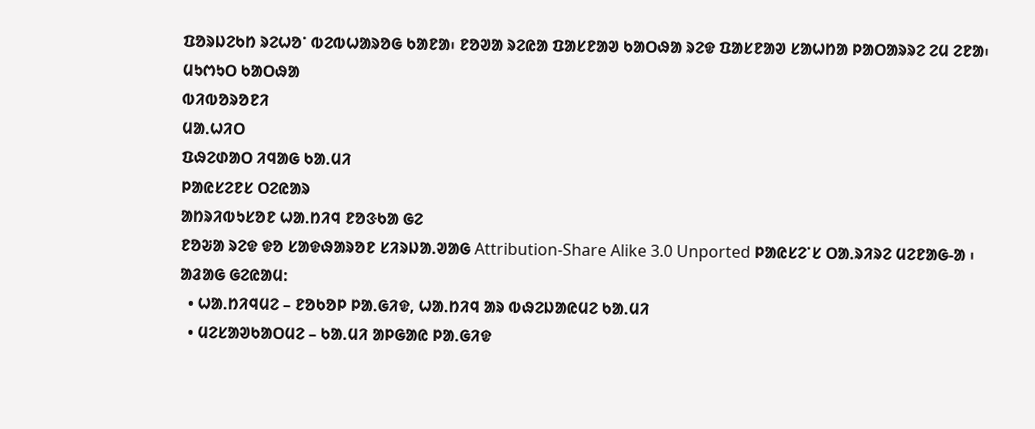ᱯᱚᱨᱡᱮᱠᱴ ᱨᱮᱦᱚᱸ ᱵᱮᱵᱦᱟᱨᱚᱜ ᱠᱟᱱᱟ᱾ ᱱᱚᱣᱟ ᱨᱮᱭᱟ ᱯᱟᱥᱱᱟᱣ ᱠᱟᱛᱷᱟ ᱨᱮᱫ ᱯᱟᱥᱱᱟᱣ ᱥᱟᱦᱴᱟ ᱞᱟᱛᱟᱨᱨᱮ ᱮᱢ ᱮᱱᱟ᱾
ᱢᱩᱬᱩᱛ ᱠᱟᱛᱷᱟ
ᱵᱤᱵᱚᱨᱚᱱᱤ
ᱢᱟᱹᱦᱤᱛ
ᱯᱷᱮᱰᱟᱛ ᱤᱧᱟᱜ ᱠᱟᱹᱢᱤ
ᱞᱟᱭᱥᱮᱱᱥ ᱛᱮᱭᱟᱨ
ᱟᱴᱨᱤᱵᱩᱥᱚᱱ ᱦᱟᱹᱴᱤᱧ ᱱᱚᱝᱠᱟ ᱜᱮ
ᱱᱚᱶᱟ ᱨᱮᱫ ᱫᱚ ᱥᱟᱫᱷᱟᱨᱚᱱ ᱥᱤᱨᱡᱟᱹᱣᱟᱜ Attribution-Share Alike 3.0 Unported ᱞᱟᱭᱥᱮᱸᱥ ᱛᱟᱹᱨᱤᱨᱮ ᱢᱮᱱᱟᱜ-ᱟ ᱾
ᱟᱲᱟᱜ ᱜᱮᱭᱟᱢ:
  • ᱦᱟᱹᱴᱤᱧᱢᱮ – ᱱᱚᱠᱚᱞ ᱞᱟᱹᱜᱤᱫ, ᱦᱟᱹᱴᱤᱧ ᱟᱨ ᱵᱷᱮᱡᱟᱭᱢᱮ ᱠᱟᱹᱢᱤ
  • ᱢᱮᱥᱟᱣᱠᱟᱛᱢᱮ – ᱠᱟᱹᱢᱤ ᱟᱞᱜᱟᱭ ᱞᱟᱹᱜᱤᱫ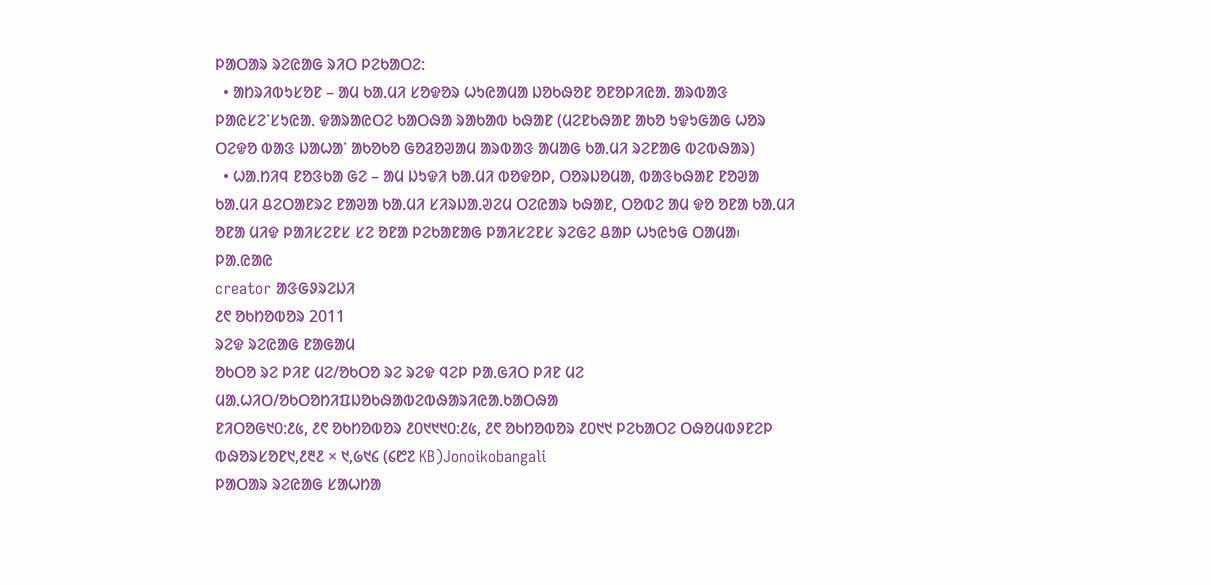ᱞᱟᱛᱟᱨ ᱨᱮᱭᱟᱜ ᱨᱤᱛ ᱞᱮᱠᱟᱛᱮ:
  • ᱟᱴᱨᱤᱵᱩᱥᱚᱱ – ᱟᱢ ᱠᱟᱹᱢᱤ ᱥᱚᱫᱚᱨ ᱦᱩᱭᱟᱢᱟ ᱡᱚᱠᱷᱚᱱ ᱚᱱᱚᱞᱤᱭᱟᱹ ᱟᱨᱵᱟᱝ ᱞᱟᱭᱥᱮᱸᱥᱩᱭᱟᱹ ᱫᱟᱨᱟᱭᱛᱮ ᱠᱟᱛᱷᱟ ᱨᱟᱠᱟᱵ ᱠᱷᱟᱱ (ᱢᱮᱱᱠᱷᱟᱱ ᱟᱠᱚ ᱩᱫᱩᱜᱟᱜ ᱦᱚᱨ ᱛᱮᱫᱚ ᱵᱟᱝ ᱡᱟᱦᱟᱸ ᱟᱠᱚᱠᱚ ᱜᱚᱲᱚᱣᱟᱢ ᱟᱨᱵᱟᱝ ᱟᱢᱟᱜ ᱠᱟᱹᱢᱤ ᱨᱮᱱᱟᱜ ᱵᱮᱵᱷᱟᱨ)
  • ᱦᱟᱹᱴᱤᱧ ᱱᱚᱝᱠᱟ ᱜᱮ – ᱟᱢ ᱡᱩᱫᱤ ᱠᱟᱹᱢᱤ ᱵᱚᱫᱚᱞ, ᱛᱚᱨᱡᱚᱢᱟ, ᱵᱟᱝᱠᱷᱟᱱ ᱱᱚᱣᱟ ᱠᱟᱹᱢᱤ ᱪᱮᱛᱟᱱᱨᱮ ᱱᱟᱣᱟ ᱠᱟᱹᱢᱤ ᱥᱤᱨᱡᱟᱹᱣᱮᱢ ᱛᱮᱭᱟᱨ ᱠᱷᱟᱱ, ᱛᱚᱵᱮ ᱟᱢ ᱫᱚ ᱚᱱᱟ ᱠᱟᱹᱢᱤ ᱚᱱᱟ ᱢᱤᱫ ᱞᱟᱤᱥᱮᱱᱥ ᱥᱮ ᱚᱱᱟ ᱞᱮᱠᱟᱱᱟᱜ ᱞᱟᱤᱥᱮᱱᱥ ᱨᱮᱜᱮ ᱪᱟᱞ ᱦᱩᱭᱩᱜ ᱛᱟᱢᱟ᱾
ᱞᱟ.ᱭᱟᱭ
creator ᱟᱝᱜᱽᱨᱮᱡᱤ
᱒᱖ ᱚᱠᱴᱚᱵᱚᱨ 2011
ᱨᱮᱫ ᱨᱮᱭᱟᱜ ᱱᱟᱜᱟᱢ
ᱚᱠᱛᱚ ᱨᱮ ᱞᱤᱱ ᱢᱮ/ᱚᱠᱛᱚ ᱨᱮ ᱨᱮᱫ ᱧᱮᱞ ᱞᱟᱹᱜᱤᱛ ᱞᱤᱱ ᱢᱮ
ᱢᱟᱹᱦᱤᱛ/ᱚᱠᱛᱚᱴᱤᱯᱡᱚᱠᱷᱟᱵᱮᱵᱷᱟᱨᱤᱭᱟᱹᱠᱟᱛᱷᱟ
ᱱᱤᱛᱚᱜ᱑᱐:᱒᱕, ᱒᱖ ᱚᱠᱴᱚᱵᱚᱨ ᱒᱐᱑᱑᱑᱐:᱒᱕, ᱒᱖ ᱚᱠᱴᱚᱵᱚᱨ ᱒᱐᱑᱑ ᱞᱮᱠᱟᱛᱮ ᱛᱷᱚᱢᱵᱽᱱᱮᱞ ᱵᱷᱚᱨᱥᱚᱱ᱑,᱒᱓᱒ × ᱑,᱙᱑᱔ (᱔᱘᱗ KB)Jonoikobangali
ᱞᱟᱛᱟᱨ ᱨᱮᱭᱟᱜ ᱥᱟᱦᱴᱟ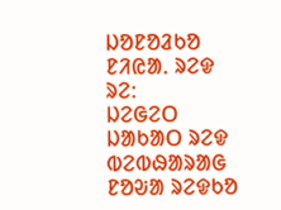ᱡᱚᱱᱚᱲᱠᱚ ᱱᱤᱭᱟᱹ ᱨᱮᱫ ᱨᱮ:
ᱡᱮᱜᱮᱛ ᱡᱟᱠᱟᱛ ᱨᱮᱫ ᱵᱮᱵᱷᱟᱨᱟᱜ
ᱱᱚᱶᱟ ᱨᱮᱫᱠᱚ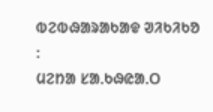ᱵᱮᱵᱷᱟᱨᱟᱠᱟᱫ ᱣᱤᱠᱤᱠᱚ :
ᱢᱮᱴᱟ ᱥᱟᱹᱠᱷᱭᱟᱹᱛ